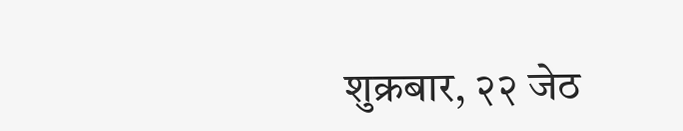शुक्रबार, २२ जेठ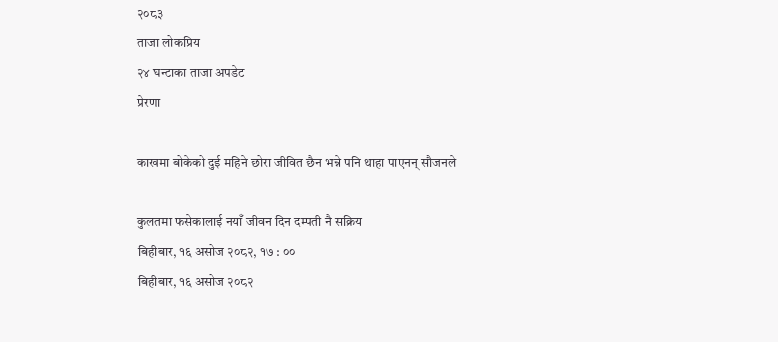२०८३
ताजा लोकप्रिय
२४ घन्टाका ताजा अपडेट
प्रेरणा

काखमा बोकेको दुई महिने छोरा जीवित छैन भन्ने पनि थाहा पाएनन् सौजनले

कुलतमा फसेकालाई नयाँ जीवन दिन दम्पती नै सक्रिय
बिहीबार, १६ असोज २०८२, १७ : ००
बिहीबार, १६ असोज २०८२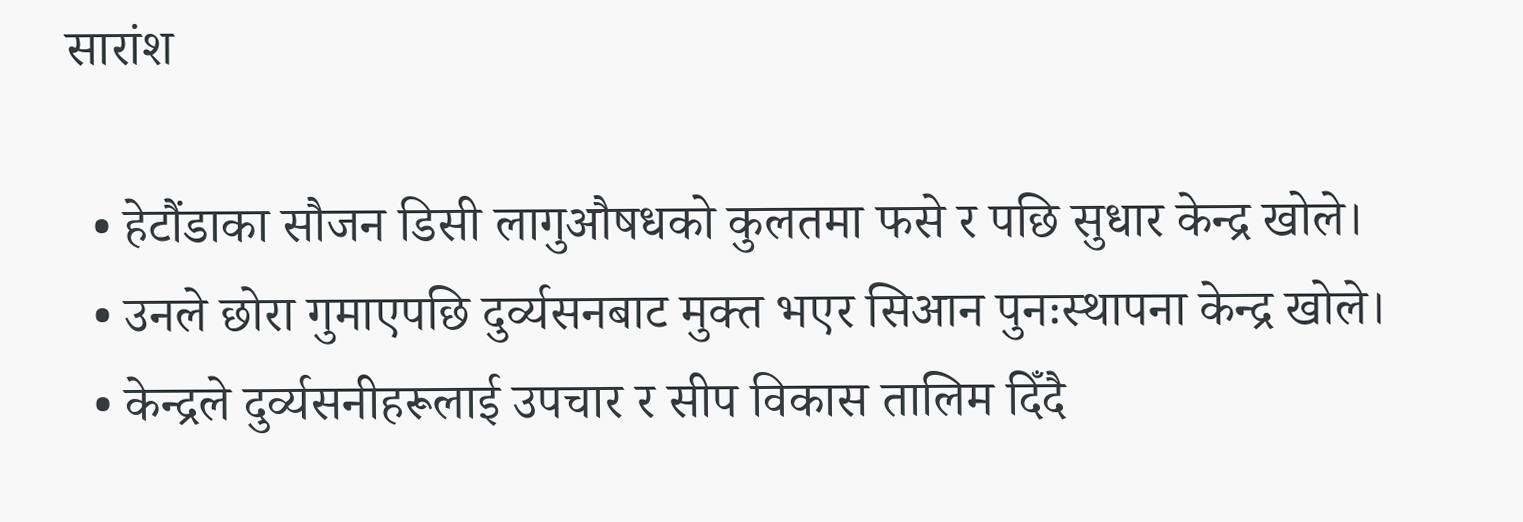सारांश

  • हेटौंडाका सौजन डिसी लागुऔषधको कुलतमा फसे र पछि सुधार केन्द्र खोले।
  • उनले छोरा गुमाएपछि दुर्व्यसनबाट मुक्त भएर सिआन पुनःस्थापना केन्द्र खोले।
  • केन्द्रले दुर्व्यसनीहरूलाई उपचार र सीप विकास तालिम दिँदै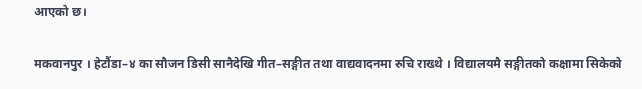आएको छ।

मकवानपुर । हेटौंडा–४ का सौजन डिसी सानैदेखि गीत–सङ्गीत तथा वाद्यवादनमा रुचि राख्थे । विद्यालयमै सङ्गीतको कक्षामा सिकेको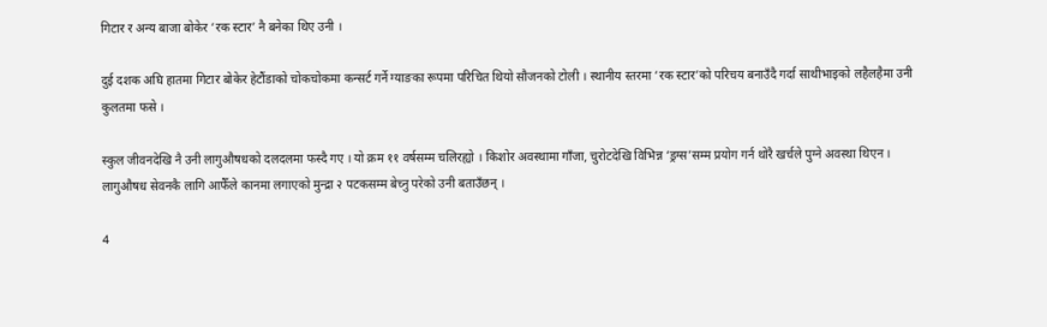गिटार र अन्य बाजा बोकेर ‘रक स्टार’ नै बनेका थिए उनी ।

दुई दशक अघि हातमा गिटार बोकेर हेटौंडाको चोकचोकमा कन्सर्ट गर्ने ग्याङका रूपमा परिचित थियो सौजनको टोली । स्थानीय स्तरमा ‘रक स्टार’को परिचय बनाउँदै गर्दा साथीभाइको लहैलहैमा उनी कुलतमा फसे ।

स्कुल जीवनदेखि नै उनी लागुऔषधको दलदलमा फस्दै गए । यो क्रम ११ वर्षसम्म चलिरह्यो । किशोर अवस्थामा गाँजा, चुरोटदेखि विभिन्न ‘ड्रग्स’सम्म प्रयोग गर्न थोरै खर्चले पुग्ने अवस्था थिएन । लागुऔषध सेवनकै लागि आफैँले कानमा लगाएको मुन्द्रा २ पटकसम्म बेच्नु परेको उनी बताउँछन् ।

4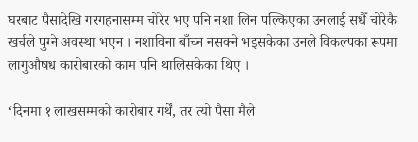घरबाट पैसादेखि गरगहनासम्म चोरेर भए पनि नशा लिन पल्किएका उनलाई सधैँ चोरेकै खर्चले पुग्ने अवस्था भएन । नशाविना बाँच्न नसक्ने भइसकेका उनले विकल्पका रूपमा लागुऔषध कारोबारको काम पनि थालिसकेका थिए ।

‘दिनमा १ लाखसम्मको कारोबार गर्थें, तर त्यो पैसा मैले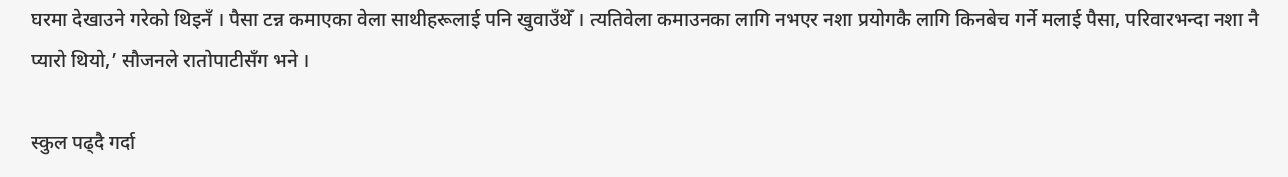घरमा देखाउने गरेको थिइनँ । पैसा टन्न कमाएका वेला साथीहरूलाई पनि खुवाउँथेँ । त्यतिवेला कमाउनका लागि नभएर नशा प्रयोगकै लागि किनबेच गर्ने मलाई पैसा, परिवारभन्दा नशा नै प्यारो थियो,’ सौजनले रातोपाटीसँग भने ।

स्कुल पढ्दै गर्दा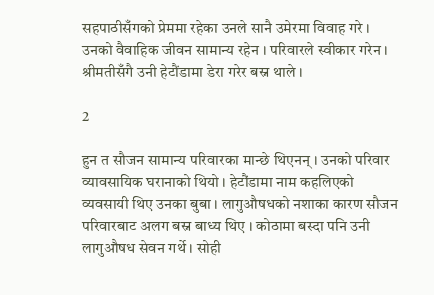सहपाठीसँगको प्रेममा रहेका उनले सानै उमेरमा विवाह गरे । उनको वैवाहिक जीवन सामान्य रहेन । परिवारले स्वीकार गरेन । श्रीमतीसँगै उनी हेटौंडामा डेरा गरेर बस्न थाले ।

2

हुन त सौजन सामान्य परिवारका मान्छे थिएनन् । उनको परिवार व्यावसायिक घरानाको थियो । हेटौंडामा नाम कहलिएको व्यवसायी थिए उनका बुबा । लागुऔषधको नशाका कारण सौजन परिवारबाट अलग बस्न बाध्य थिए । कोठामा बस्दा पनि उनी लागुऔषध सेवन गर्थे । सोही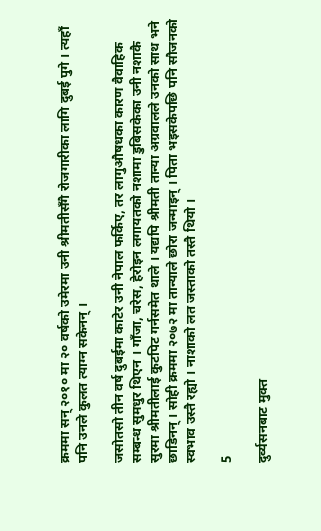क्रममा सन् २०१० मा २० वर्षको उमेरमा उनी श्रीमतीसँगै रोजगारीका लागि दुबई पुगे । त्यहाँ पनि उनले कुलत त्याग्न सकेनन् ।

जसोतसो तीन वर्ष दुबईमा काटेर उनी नेपाल फर्किए, तर लागुऔषधका कारण वैवाहिक सम्बन्ध सुमधुर थिएन । गाँजा, चरेस, हेरोइन लगायतको नशामा डुबिसकेका उनी नशाकै सुरमा श्रीमतीलाई कुटपिट गर्नसमेत थाले । यद्यपि श्रीमती तान्या अग्रवालले उनको साथ भने छाडिनन् । सोही क्रममा २०७२ मा तान्याले छोरा जन्माइन् । पिता भइसकेपछि पनि सौजनको स्वभाव उस्तै रह्यो । नाशाको लत जस्ताको तस्तै थियो ।

5

दुर्व्यसनबाट मुक्त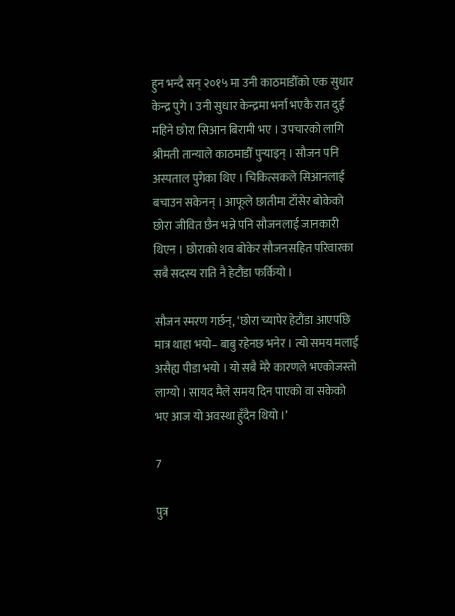हुन भन्दै सन् २०१५ मा उनी काठमाडौँको एक सुधार केन्द्र पुगे । उनी सुधार केन्द्रमा भर्ना भएकै रात दुई महिने छोरा सिआन बिरामी भए । उपचारको लागि श्रीमती तान्याले काठमाडौँ पुर्‍याइन् । सौजन पनि अस्पताल पुगेका थिए । चिकित्सकले सिआनलाई बचाउन सकेनन् । आफूले छातीमा टाँसेर बोकेको छोरा जीवित छैन भन्ने पनि सौजनलाई जानकारी थिएन । छोराको शव बोकेर सौजनसहित परिवारका सबै सदस्य राति नै हेटौंडा फर्कियो ।

सौजन स्मरण गर्छन्, ‘छोरा च्यापेर हेटौंडा आएपछि मात्र थाहा भयो– बाबु रहेनछ भनेर । त्यो समय मलाई असैह्य पीडा भयो । यो सबै मेरै कारणले भएकोजस्तो लाग्यो । सायद मैले समय दिन पाएको वा सकेको भए आज यो अवस्था हुँदैन थियो ।’

7

पुत्र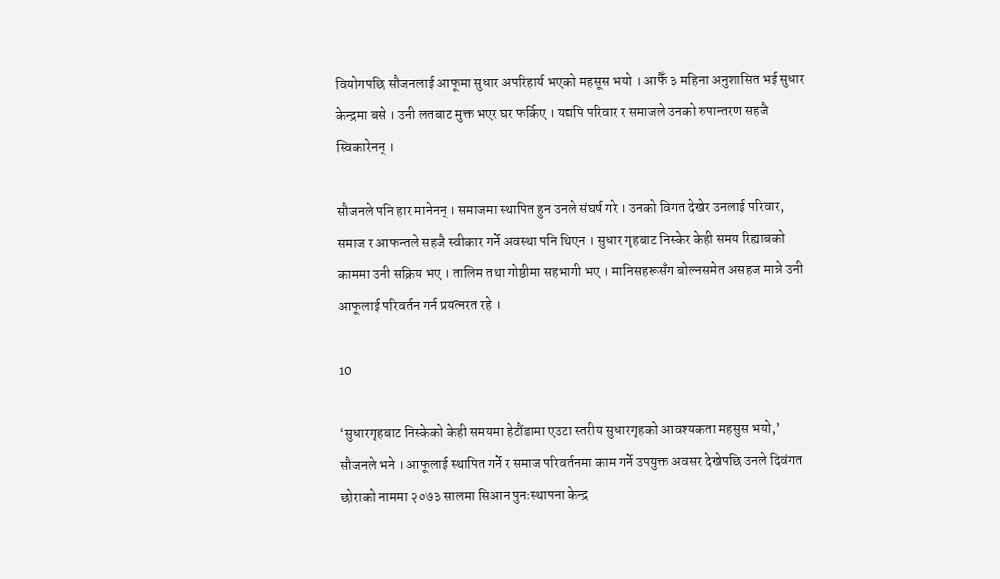वियोगपछि सौजनलाई आफूमा सुधार अपरिहार्य भएको महसूस भयो । आफैँ ३ महिना अनुशासित भई सुधार केन्द्रमा बसे । उनी लतबाट मुक्त भएर घर फर्किए । यद्यपि परिवार र समाजले उनको रुपान्तरण सहजै स्विकारेनन् ।

सौजनले पनि हार मानेनन् । समाजमा स्थापित हुन उनले संघर्ष गरे । उनको विगत देखेर उनलाई परिवार, समाज र आफन्तले सहजै स्वीकार गर्ने अवस्था पनि थिएन । सुधार गृहबाट निस्केर केही समय रिह्याबको काममा उनी सक्रिय भए । तालिम तथा गोष्ठीमा सहभागी भए । मानिसहरूसँग बोल्नसमेत असहज मान्ने उनी आफूलाई परिवर्तन गर्न प्रयत्नरत रहे ।

10

‘सुधारगृहबाट निस्केको केही समयमा हेटौंडामा एउटा स्तरीय सुधारगृहको आवश्यकता महसुस भयो,’ सौजनले भने । आफूलाई स्थापित गर्ने र समाज परिवर्तनमा काम गर्ने उपयुक्त अवसर देखेपछि उनले दिवंगत छोराको नाममा २०७३ सालमा सिआन पुनःस्थापना केन्द्र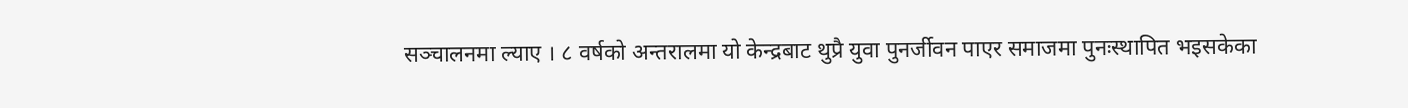सञ्चालनमा ल्याए । ८ वर्षको अन्तरालमा यो केन्द्रबाट थुप्रै युवा पुनर्जीवन पाएर समाजमा पुनःस्थापित भइसकेका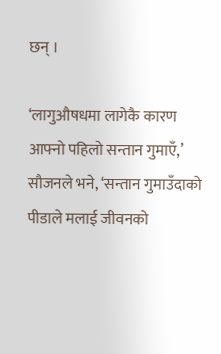छन् ।

‘लागुऔषधमा लागेकै कारण आफ्नो पहिलो सन्तान गुमाएँ,’ सौजनले भने, ‘सन्तान गुमाउँदाको पीडाले मलाई जीवनको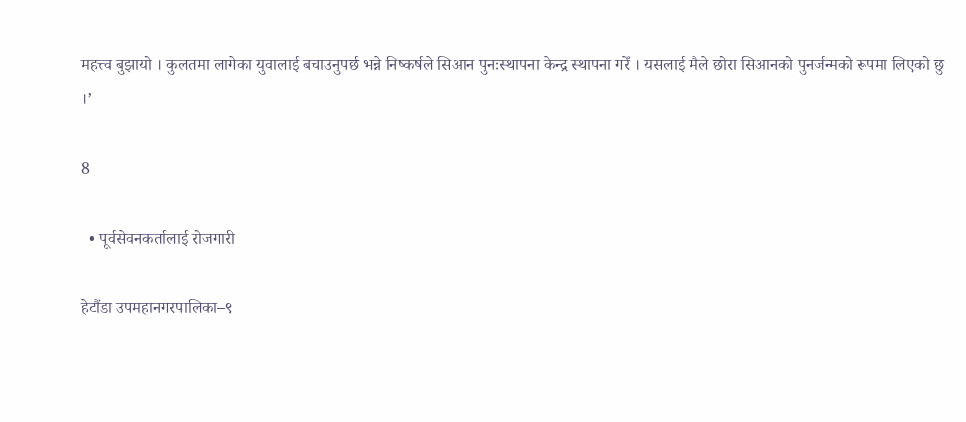महत्त्व बुझायो । कुलतमा लागेका युवालाई बचाउनुपर्छ भन्ने निष्कर्षले सिआन पुनःस्थापना केन्द्र स्थापना गरेँ । यसलाई मैले छोरा सिआनको पुनर्जन्मको रूपमा लिएको छु ।’

8

  • पूर्वसेवनकर्तालाई रोजगारी

हेटौंडा उपमहानगरपालिका–९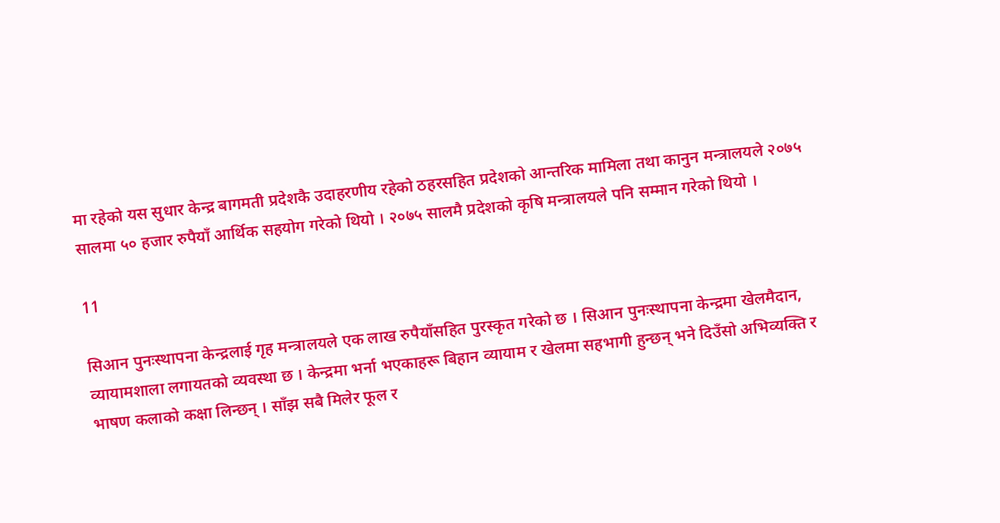मा रहेको यस सुधार केन्द्र बागमती प्रदेशकै उदाहरणीय रहेको ठहरसहित प्रदेशको आन्तरिक मामिला तथा कानुन मन्त्रालयले २०७५ सालमा ५० हजार रुपैयाँ आर्थिक सहयोग गरेको थियो । २०७५ सालमै प्रदेशको कृषि मन्त्रालयले पनि सम्मान गरेको थियो ।

11

सिआन पुनःस्थापना केन्द्रलाई गृह मन्त्रालयले एक लाख रुपैयाँसहित पुरस्कृत गरेको छ । सिआन पुनःस्थापना केन्द्रमा खेलमैदान, व्यायामशाला लगायतको व्यवस्था छ । केन्द्रमा भर्ना भएकाहरू बिहान व्यायाम र खेलमा सहभागी हुन्छन् भने दिउँसो अभिव्यक्ति र भाषण कलाको कक्षा लिन्छन् । साँझ सबै मिलेर फूल र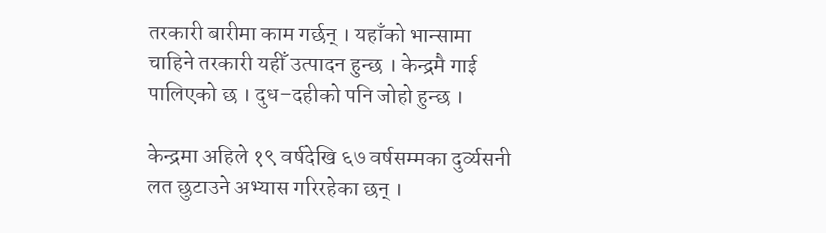तरकारी बारीमा काम गर्छन् । यहाँको भान्सामा चाहिने तरकारी यहीँ उत्पादन हुन्छ । केन्द्रमै गाई पालिएको छ । दुध–दहीको पनि जोहो हुन्छ ।

केन्द्रमा अहिले १९ वर्षदेखि ६७ वर्षसम्मका दुर्व्यसनी लत छुटाउने अभ्यास गरिरहेका छन् ।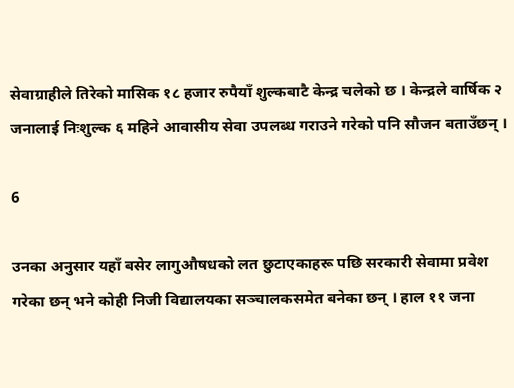सेवाग्राहीले तिरेको मासिक १८ हजार रुपैयाँ शुल्कबाटै केन्द्र चलेको छ । केन्द्रले वार्षिक २ जनालाई निःशुल्क ६ महिने आवासीय सेवा उपलब्ध गराउने गरेको पनि सौजन बताउँछन् ।

6

उनका अनुसार यहाँ बसेर लागुऔषधको लत छुटाएकाहरू पछि सरकारी सेवामा प्रवेश गरेका छन् भने कोही निजी विद्यालयका सञ्चालकसमेत बनेका छन् । हाल ११ जना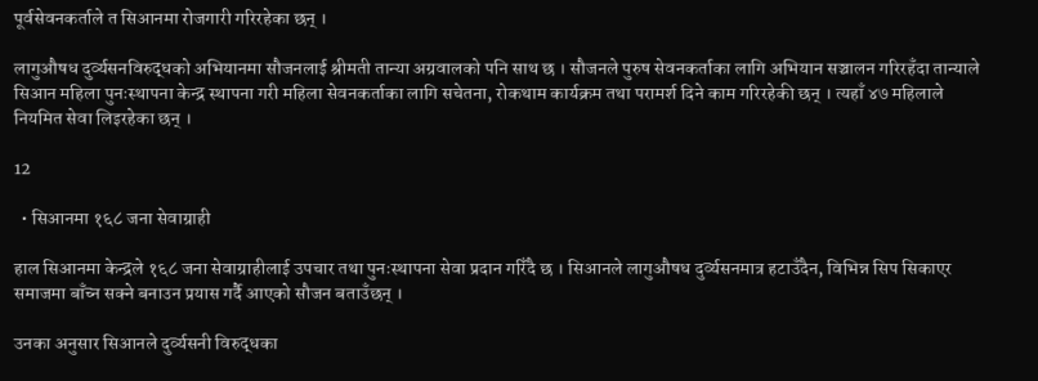पूर्वसेवनकर्ताले त सिआनमा रोजगारी गरिरहेका छन् ।

लागुऔषध दुर्व्यसनविरुद्धको अभियानमा सौजनलाई श्रीमती तान्या अग्रवालको पनि साथ छ । सौजनले पुरुष सेवनकर्ताका लागि अभियान सञ्चालन गरिरहँदा तान्याले सिआन महिला पुनःस्थापना केन्द्र स्थापना गरी महिला सेवनकर्ताका लागि सचेतना, रोकथाम कार्यक्रम तथा परामर्श दिने काम गरिरहेकी छन् । त्यहाँ ४७ महिलाले नियमित सेवा लिइरहेका छन् ।

12

  • सिआनमा १६८ जना सेवाग्राही

हाल सिआनमा केन्द्रले १६८ जना सेवाग्राहीलाई उपचार तथा पुनःस्थापना सेवा प्रदान गरिँदै छ । सिआनले लागुऔषध दुर्व्यसनमात्र हटाउँदैन, विभिन्न सिप सिकाएर समाजमा बाँच्न सक्ने बनाउन प्रयास गर्दै आएको सौजन बताउँछन् ।

उनका अनुसार सिआनले दुर्व्यसनी विरुद्धका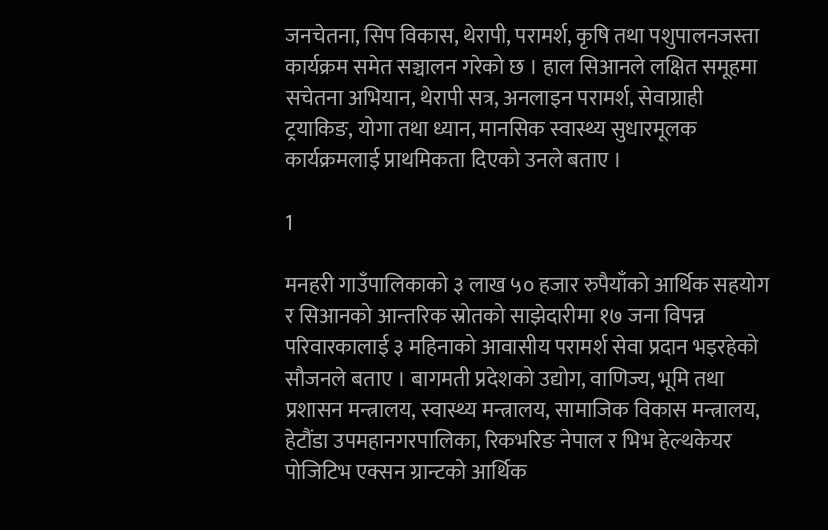जनचेतना, सिप विकास, थेरापी, परामर्श, कृषि तथा पशुपालनजस्ता कार्यक्रम समेत सञ्चालन गरेको छ । हाल सिआनले लक्षित समूहमा सचेतना अभियान, थेरापी सत्र, अनलाइन परामर्श, सेवाग्राही ट्रयाकिङ, योगा तथा ध्यान, मानसिक स्वास्थ्य सुधारमूलक कार्यक्रमलाई प्राथमिकता दिएको उनले बताए ।

1

मनहरी गाउँपालिकाको ३ लाख ५० हजार रुपैयाँको आर्थिक सहयोग र सिआनको आन्तरिक स्रोतको साझेदारीमा १७ जना विपन्न परिवारकालाई ३ महिनाको आवासीय परामर्श सेवा प्रदान भइरहेको सौजनले बताए । बागमती प्रदेशको उद्योग, वाणिज्य, भूमि तथा प्रशासन मन्त्रालय, स्वास्थ्य मन्त्रालय, सामाजिक विकास मन्त्रालय, हेटौंडा उपमहानगरपालिका, रिकभरिङ नेपाल र भिभ हेल्थकेयर पोजिटिभ एक्सन ग्रान्टको आर्थिक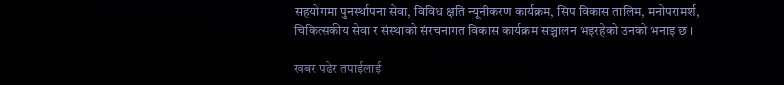सहयोगमा पुनर्स्थापना सेवा, विविध क्षति न्यूनीकरण कार्यक्रम, सिप विकास तालिम, मनोपरामर्श, चिकित्सकीय सेवा र संस्थाको संरचनागत विकास कार्यक्रम सञ्चालन भइरहेको उनको भनाइ छ ।

खबर पढेर तपाईलाई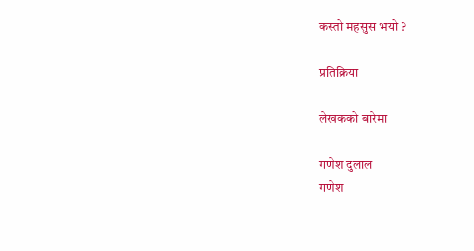कस्तो महसुस भयो ?

प्रतिक्रिया

लेखकको बारेमा

गणेश दुलाल
गणेश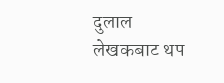दुलाल
लेखकबाट थप